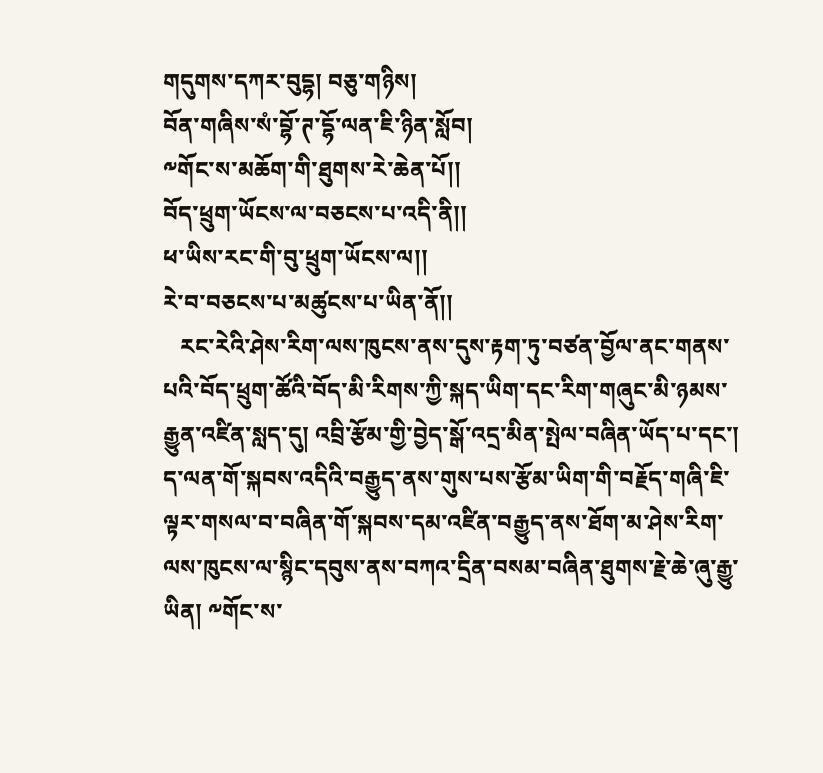གདུགས་དཀར་བུདྷ། བཅུ་གཉིས།
བོན་གཞིས་སཾ་བྷོ་ཊ་དྷོ་ལན་ཇི་ཉིན་སློབ།
༸གོང་ས་མཆོག་གི་ཐུགས་རེ་ཆེན་པོ།།
བོད་ཕྲུག་ཡོངས་ལ་བཅངས་པ་འདི་ནི།།
ཕ་ཡིས་རང་གི་བུ་ཕྲུག་ཡོངས་ལ།།
རེ་བ་བཅངས་པ་མཚུངས་པ་ཡིན་ནོ།།
   རང་རེའི་ཤེས་རིག་ལས་ཁུངས་ནས་དུས་རྟག་ཏུ་བཙན་བྱོལ་ནང་གནས་པའི་བོད་ཕྲུག་ཚོའི་བོད་མི་རིགས་ཀྱི་སྐད་ཡིག་དང་རིག་གཞུང་མི་ཉམས་རྒྱུན་འཛིན་སླད་དུ། འབྲི་རྩོམ་གྱི་བྱེད་སྒོ་འདྲ་མིན་སྤེལ་བཞིན་ཡོད་པ་དང་། ད་ལན་གོ་སྐབས་འདིའི་བརྒྱུད་ནས་གུས་པས་རྩོམ་ཡིག་གི་བརྗོད་གཞི་ཇི་ལྟར་གསལ་བ་བཞིན་གོ་སྐབས་དམ་འཛིན་བརྒྱུད་ནས་ཐོག་མ་ཤེས་རིག་ལས་ཁུངས་ལ་སྙིང་དབུས་ནས་བཀའ་དྲིན་བསམ་བཞིན་ཐུགས་རྗེ་ཆེ་ཞུ་རྒྱུ་ཡིན། ༸གོང་ས་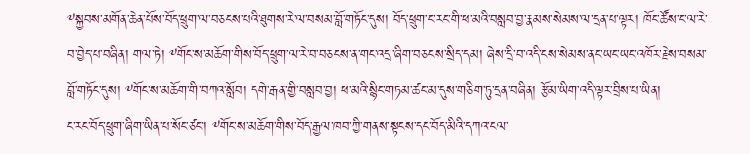༸སྐྱབས་མགོན་ཆེན་པོས་བོད་ཕྲུག་ལ་བཅངས་པའི་ཐུགས་རེ་ལ་བསམ་བློ་གཏོང་དུས། བོད་ཕྲུག་ང་རང་གི་ཕ་མའི་བསླབ་བྱ་རྣམས་སེམས་ལ་དྲན་པ་ལྟར། ཁོང་ཚོས་ང་ལ་རེ་བ་བྱེད་པ་བཞིན། གལ་ཏེ། ༸གོང་ས་མཆོག་གིས་བོད་ཕྲུག་ལ་རེ་བ་བཅངས་ན་གང་འདྲ་ཞིག་བཅངས་སྲིད་དམ། ཞེས་དྲི་བ་འདི་ངས་སེམས་ནང་ཡང་ཡང་འཁོར་རྗེས་བསམ་བློ་གཏོང་དུས། ༸གོང་ས་མཆོག་གི་བཀའ་སློབ། དགེ་རྒན་གྱི་བསླབ་བྱ། ཕ་མའི་སྙིང་གཏམ་ཚང་མ་དུས་གཅིག་ཏུ་དྲན་བཞིན། རྩོམ་ཡིག་འདི་ལྟར་བྲིས་པ་ཡིན།
ང་རང་བོད་ཕྲུག་ཞིག་ཡིན་པ་སོང་ཙང་། ༸གོང་ས་མཆོག་གིས་བོད་རྒྱལ་ཁབ་ཀྱི་གནས་སྟངས་དང་བོད་མིའི་དཀའ་ངལ་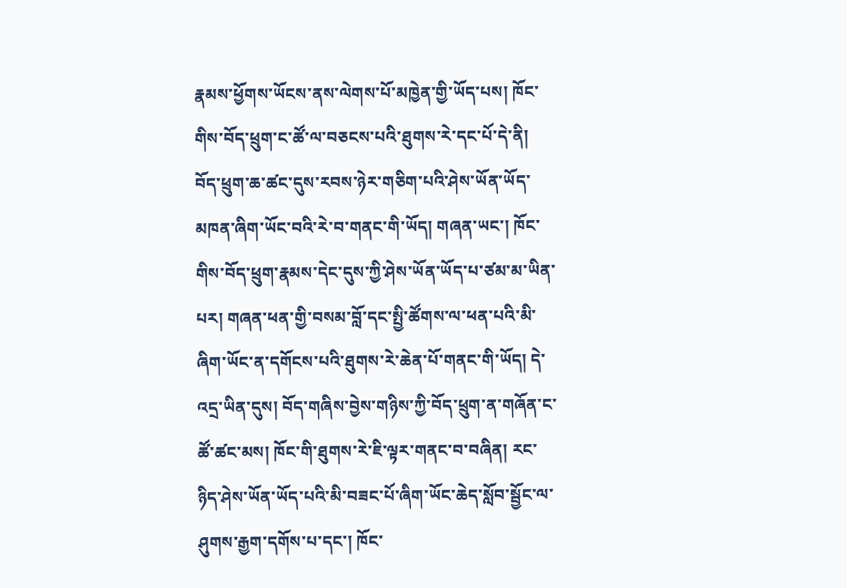རྣམས་ཕྱོགས་ཡོངས་ནས་ལེགས་པོ་མཁྱེན་གྱི་ཡོད་པས། ཁོང་གིས་བོད་ཕྲུག་ང་ཚོ་ལ་བཅངས་པའི་ཐུགས་རེ་དང་པོ་དེ་ནི། བོད་ཕྲུག་ཆ་ཚང་དུས་རབས་ཉེར་གཅིག་པའི་ཤེས་ཡོན་ཡོད་མཁན་ཞིག་ཡོང་བའི་རེ་བ་གནང་གི་ཡོད། གཞན་ཡང་། ཁོང་གིས་བོད་ཕྲུག་རྣམས་དེང་དུས་ཀྱི་ཤེས་ཡོན་ཡོད་པ་ཙམ་མ་ཡིན་པར། གཞན་ཕན་གྱི་བསམ་བློ་དང་སྤྱི་ཚོགས་ལ་ཕན་པའི་མི་ཞིག་ཡོང་ན་དགོངས་པའི་ཐུགས་རེ་ཆེན་པོ་གནང་གི་ཡོད། དེ་འདྲ་ཡིན་དུས། བོད་གཞིས་བྱེས་གཉིས་ཀྱི་བོད་ཕྲུག་ན་གཞོན་ང་ཚོ་ཚང་མས། ཁོང་གི་ཐུགས་རེ་ཇི་ལྟར་གནང་བ་བཞིན། རང་ཉིད་ཤེས་ཡོན་ཡོད་པའི་མི་བཟང་པོ་ཞིག་ཡོང་ཆེད་སློབ་སྦྱོང་ལ་ཤུགས་རྒྱག་དགོས་པ་དང་། ཁོང་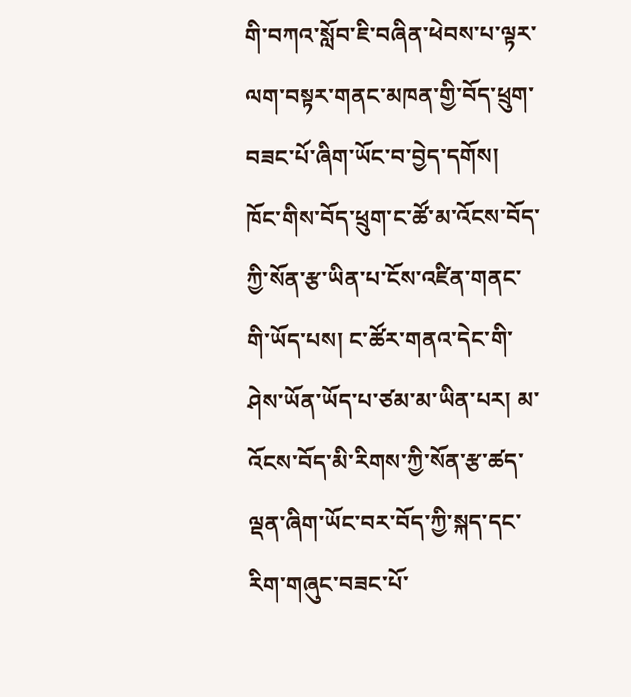གི་བཀའ་སློབ་ཇི་བཞིན་ཕེབས་པ་ལྟར་ལག་བསྟར་གནང་མཁན་གྱི་བོད་ཕྲུག་བཟང་པོ་ཞིག་ཡོང་བ་བྱེད་དགོས།
ཁོང་གིས་བོད་ཕྲུག་ང་ཚོ་མ་འོངས་བོད་ཀྱི་སོན་རྩ་ཡིན་པ་ངོས་འཛིན་གནང་གི་ཡོད་པས། ང་ཚོར་གནའ་དེང་གི་ཤེས་ཡོན་ཡོད་པ་ཙམ་མ་ཡིན་པར། མ་འོངས་བོད་མི་རིགས་ཀྱི་སོན་རྩ་ཚད་ལྡན་ཞིག་ཡོང་བར་བོད་ཀྱི་སྐད་དང་རིག་གཞུང་བཟང་པོ་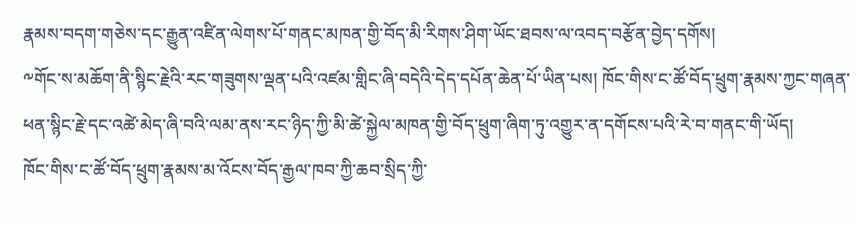རྣམས་བདག་གཅེས་དང་རྒྱུན་འཛིན་ལེགས་པོ་གནང་མཁན་གྱི་བོད་མི་རིགས་ཤིག་ཡོང་ཐབས་ལ་འབད་བརྩོན་བྱེད་དགོས།
༸གོང་ས་མཆོག་ནི་སྙིང་རྗེའི་རང་གཟུགས་ལྡན་པའི་འཛམ་གླིང་ཞི་བདེའི་དེད་དཔོན་ཆེན་པོ་ཡིན་པས། ཁོང་གིས་ང་ཚོ་བོད་ཕྲུག་རྣམས་ཀྱང་གཞན་ཕན་སྙིང་རྗེ་དང་འཚེ་མེད་ཞི་བའི་ལམ་ནས་རང་ཉིད་ཀྱི་མི་ཚེ་སྐྱེལ་མཁན་གྱི་བོད་ཕྲུག་ཞིག་ཏུ་འགྱུར་ན་དགོངས་པའི་རེ་བ་གནང་གི་ཡོད།
ཁོང་གིས་ང་ཚོ་བོད་ཕྲུག་རྣམས་མ་འོངས་བོད་རྒྱལ་ཁབ་ཀྱི་ཆབ་སྲིད་ཀྱི་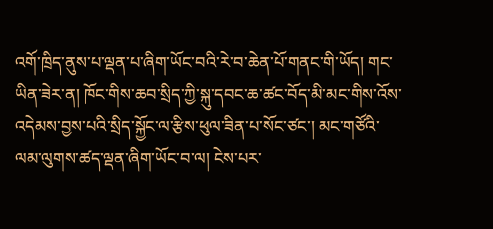འགོ་ཁྲིད་ནུས་པ་ལྡན་པ་ཞིག་ཡོང་བའི་རེ་བ་ཆེན་པོ་གནང་གི་ཡོད། གང་ཡིན་ཟེར་ན། ཁོང་གིས་ཆབ་སྲིད་ཀྱི་སྐུ་དབང་ཆ་ཚང་བོད་མི་མང་གིས་འོས་འདེམས་བྱས་པའི་སྲིད་སྐྱོང་ལ་རྩིས་ཕུལ་ཟིན་པ་སོང་ཙང་། མང་གཙོའི་ལམ་ལུགས་ཚད་ལྡན་ཞིག་ཡོང་བ་ལ། ངེས་པར་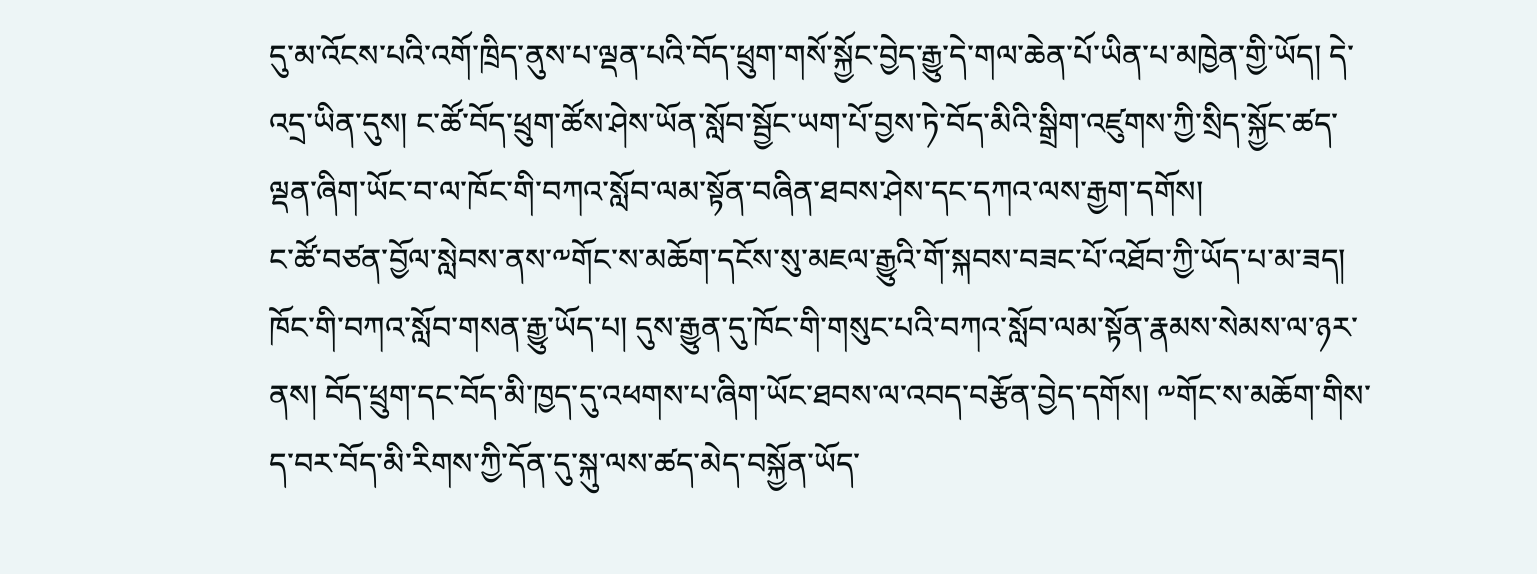དུ་མ་འོངས་པའི་འགོ་ཁྲིད་ནུས་པ་ལྡན་པའི་བོད་ཕྲུག་གསོ་སྐྱོང་བྱེད་རྒྱུ་དེ་གལ་ཆེན་པོ་ཡིན་པ་མཁྱེན་གྱི་ཡོད། དེ་འདྲ་ཡིན་དུས། ང་ཚོ་བོད་ཕྲུག་ཚོས་ཤེས་ཡོན་སློབ་སྦྱོང་ཡག་པོ་བྱས་ཏེ་བོད་མིའི་སྒྲིག་འཛུགས་ཀྱི་སྲིད་སྐྱོང་ཚད་ལྡན་ཞིག་ཡོང་བ་ལ་ཁོང་གི་བཀའ་སློབ་ལམ་སྟོན་བཞིན་ཐབས་ཤེས་དང་དཀའ་ལས་རྒྱག་དགོས།
ང་ཚོ་བཙན་བྱོལ་སླེབས་ནས་༸གོང་ས་མཆོག་དངོས་སུ་མཇལ་རྒྱུའི་གོ་སྐབས་བཟང་པོ་འཐོབ་ཀྱི་ཡོད་པ་མ་ཟད། ཁོང་གི་བཀའ་སློབ་གསན་རྒྱུ་ཡོད་པ། དུས་རྒྱུན་དུ་ཁོང་གི་གསུང་པའི་བཀའ་སློབ་ལམ་སྟོན་རྣམས་སེམས་ལ་ཉར་ནས། བོད་ཕྲུག་དང་བོད་མི་ཁྱད་དུ་འཕགས་པ་ཞིག་ཡོང་ཐབས་ལ་འབད་བརྩོན་བྱེད་དགོས། ༸གོང་ས་མཆོག་གིས་ད་བར་བོད་མི་རིགས་ཀྱི་དོན་དུ་སྐུ་ལས་ཚད་མེད་བསྐྱོན་ཡོད་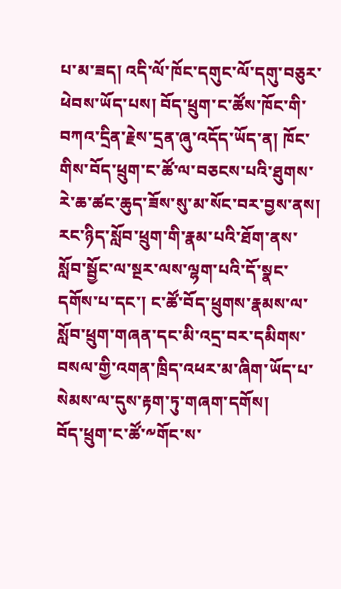པ་མ་ཟད། འདི་ལོ་ཁོང་དགུང་ལོ་དགུ་བཅུར་ཕེབས་ཡོད་པས། བོད་ཕྲུག་ང་ཚོས་ཁོང་གི་བཀའ་དྲིན་རྗེས་དྲན་ཞུ་འདོད་ཡོད་ན། ཁོང་གིས་བོད་ཕྲུག་ང་ཚོ་ལ་བཅངས་པའི་ཐུགས་རེ་ཆ་ཚང་ཆུད་ཟོས་སུ་མ་སོང་བར་བྱས་ནས། རང་ཉིད་སློབ་ཕྲུག་གི་རྣམ་པའི་ཐོག་ནས་སློབ་སྦྱོང་ལ་སྔར་ལས་ལྷག་པའི་དོ་སྣང་དགོས་པ་དང་། ང་ཚོ་བོད་ཕྲུགས་རྣམས་ལ་སློབ་ཕྲུག་གཞན་དང་མི་འདྲ་བར་དམིགས་བསལ་གྱི་འགན་ཁྲིད་འཕར་མ་ཞིག་ཡོད་པ་སེམས་ལ་དུས་རྟག་ཏུ་གཞག་དགོས།
བོད་ཕྲུག་ང་ཚོ་༸གོང་ས་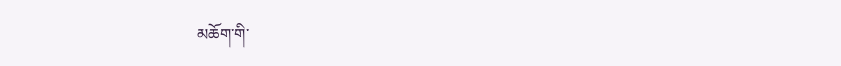མཆོག་གི་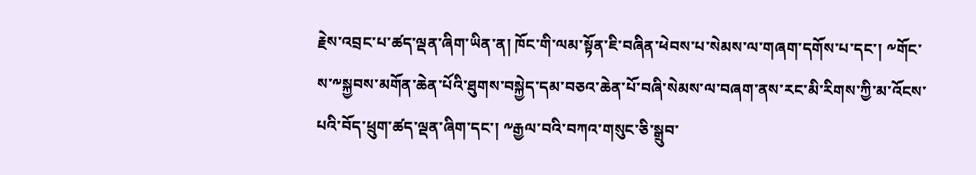རྗེས་འབྲང་པ་ཚད་ལྡན་ཞིག་ཡིན་ན། ཁོང་གི་ལམ་སྟོན་ཇི་བཞིན་ཕེབས་པ་སེམས་ལ་གཞག་དགོས་པ་དང་། ༸གོང་ས་༸སྐྱབས་མགོན་ཆེན་པོའི་ཐུགས་བསྐྱེད་དམ་བཅའ་ཆེན་པོ་བཞི་སེམས་ལ་བཞག་ནས་རང་མི་རིགས་ཀྱི་མ་འོངས་པའི་བོད་ཕྲུག་ཚད་ལྡན་ཞིག་དང་། ༸རྒྱལ་བའི་བཀའ་གསུང་ཅི་སྒྲུབ་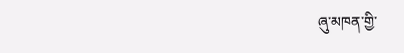ཞུ་མཁན་གྱི་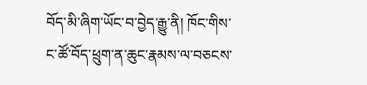བོད་མི་ཞིག་ཡོང་བ་བྱེད་རྒྱུ་ནི། ཁོང་གིས་ང་ཚོ་བོད་ཕྲུག་ན་ཆུང་རྣམས་ལ་བཅངས་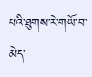པའི་ཐུགས་རེ་གཡོ་བ་མེད་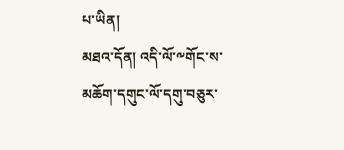པ་ཡིན།
མཐའ་དོན། འདི་ལོ་༸གོང་ས་མཆོག་དགུང་ལོ་དགུ་བཅུར་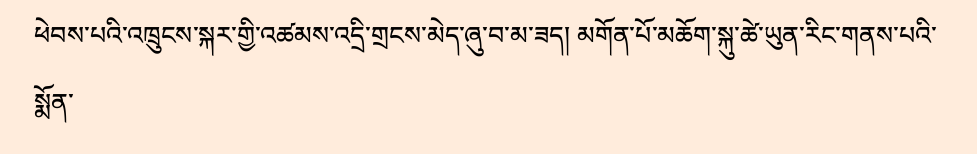ཕེབས་པའི་འཁྲུངས་སྐར་གྱི་འཚམས་འདྲི་གྲངས་མེད་ཞུ་བ་མ་ཟད། མགོན་པོ་མཆོག་སྐུ་ཚེ་ཡུན་རིང་གནས་པའི་སྨོན་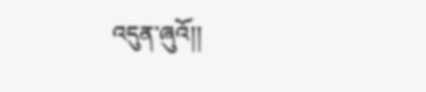འདུན་ཞུའོ།།